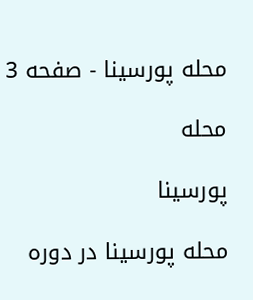محله پورسینا - صفحه 3

محله

پورسینا

محله پورسینا در دوره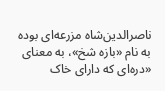ناصرالدین‌شاه مزرعه‌ای بوده به نام «بازه شخ»، به معنای «دره‌ای که دارای خاک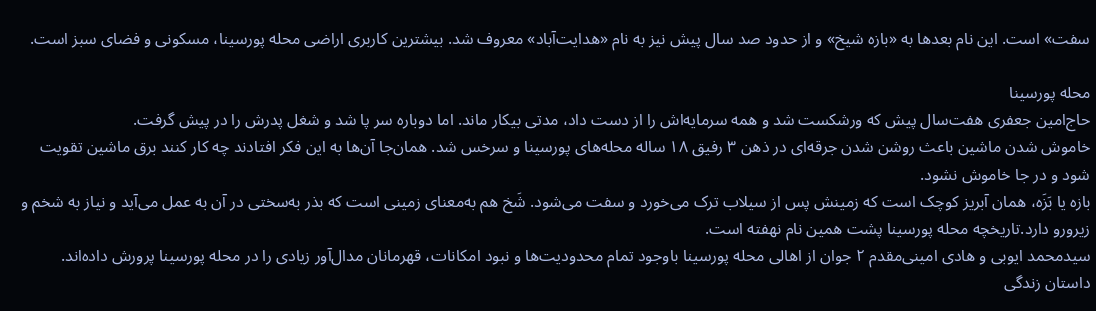سفت» است. این نام بعد‌ها به «بازه شیخ» و از حدود صد سال پیش نیز به نام «هدایت‌آباد» معروف شد. بیشترین کاربری اراضی محله پورسینا، مسکونی و فضای سبز است.

محله پورسینا
حاج‌امین جعفری هفت‌سال پیش که ورشکست شد و همه سرمایه‌اش را از دست داد، مدتی بیکار ماند. اما دوباره سر پا شد و شغل پدرش را در پیش گرفت.
خاموش شدن ماشین باعث روشن شدن جرقه‌ای در ذهن ۳ رفیق ۱۸ ساله محله‌های پورسینا و سرخس شد. همان‌جا آن‌ها به این فکر افتادند چه کار کنند برق ماشین تقویت شود و در جا خاموش نشود.
بازه یا بَزَه، همان آبریز کوچک است که زمینش پس از سیلاب ترک می‌خورد و سفت می‌شود. شَخ هم به‌معنای زمینی است که بذر به‌سختی در آن به عمل می‌آید و نیاز به شخم و زیر‌و‌رو دارد.تاریخچه محله پورسینا پشت همین نام نهفته است.
سیدمحمد ایوبی و هادی امینی‌مقدم ۲ جوان از اهالی محله پورسینا باوجود تمام محدودیت‌ها و نبود امکانات، قهرمانان مدال‌آور زیادی را در محله پورسینا پرورش داده‌اند.
داستان زندگی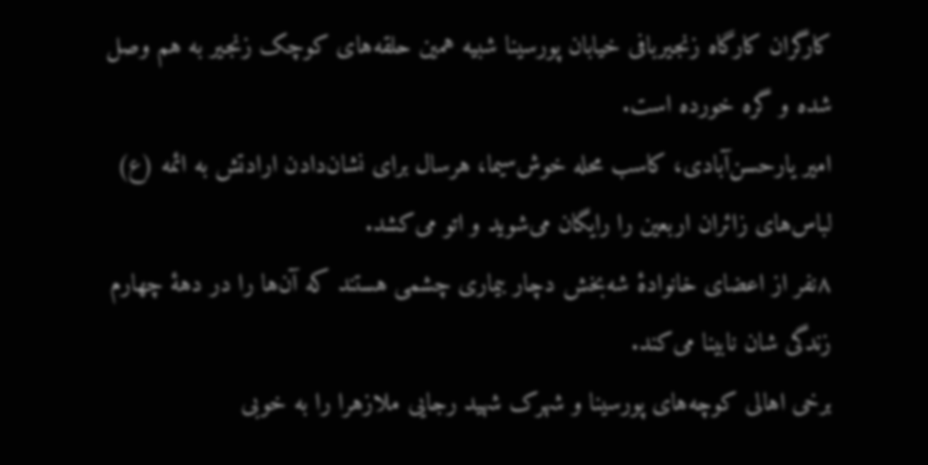کارگران کارگاه زنجیربافی خیابان پورسینا شبیه همین حلقه‌های کوچک زنجیر به هم وصل شده و گره خورده است.
امیر یارحسن‌آبادی، کاسب محله خوش‌سیما، هرسال برای نشان‌دادن ارادتش به ائمه (ع) لباس‌های زائران اربعین را رایگان می‌شوید و اتو می‌کشد.
۸نفر از اعضای خانوادۀ شه‌بخش دچار بیماری چشمی هستند که آن‌ها را در دهۀ چهارم زندگی شان نابینا می‌کند.
برخی اهالی کوچه‌های پورسینا و شهرک شهید رجایی ملازهرا را به خوبی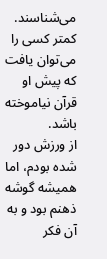می‌شناسند. کمتر کسی را می‌توان یافت که پیش او قرآن نیاموخته باشد.
از ورزش دور شده بودم، اما همیشه گوشه ذهنم بود و به آن فکر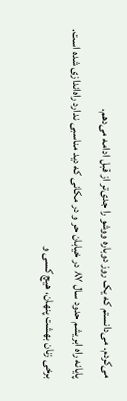می‌کردم. می‌دانستم که یک روز دوباره ووشو را جدی‌تر از قبل ادامه می‌دهم.
پایانه راه ابریشم حدود سال ۸۷ در خیابان حر و در مکانی که دید مناسبی ندارد راه‌اندازی شده است.
برخی زنان بهشت پنهان، هیچ کسی و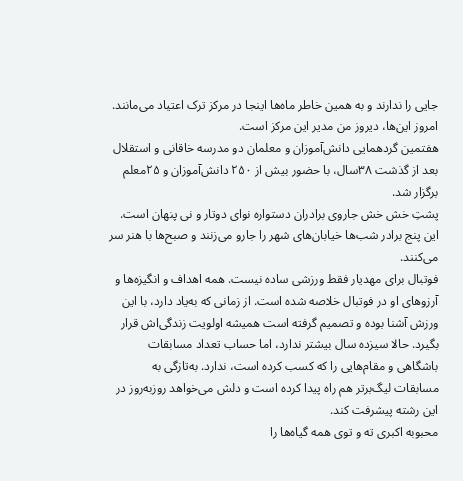جایی را ندارند و به همین خاطر ماه‌ها اینجا در مرکز ترک اعتیاد می‌مانند. امروز این‌ها، دیروز من مدیر این مرکز است.
هفتمین گردهمایی دانش‌آموزان و معلمان دو مدرسه خاقانی و استقلال بعد از گذشت ۳۸سال، با حضور بیش از ۲۵۰ دانش‌آموزان و ۲۵معلم برگزار شد.
پشتِ خش خش جاروی برادران دستواره نوای دوتار و نی پنهان است. این پنج برادر شب‌ها خیابان‌های شهر را جارو می‌زنند و صبح‌ها با هنر سر می‌کنند.
فوتبال برای مهدیار فقط ورزشی ساده نیست. همه اهداف و انگیزه‌ها و آرزو‌های او در فوتبال خلاصه شده است. از زمانی که به‌یاد دارد، با این ورزش آشنا بوده و تصمیم گرفته است همیشه اولویت زندگی‌اش قرار بگیرد. حالا سیزده سال بیشتر ندارد، اما حساب تعداد مسابقات باشگاهی و مقام‌هایی را که کسب کرده است، ندارد. به‌تازگی به مسابقات لیگ‌برتر هم راه پیدا کرده است و دلش می‌خواهد روزبه‌روز در این رشته پیشرفت کند.
محبوبه اکبری ته و توی همه گیاه‌ها را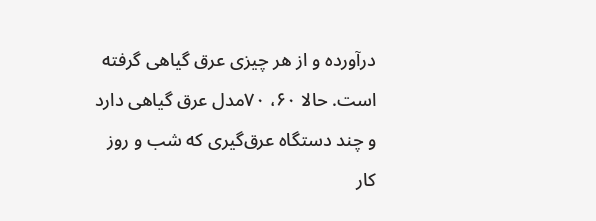درآورده و از هر چیزی عرق گیاهی گرفته است. حالا ۶۰، ۷۰مدل عرق گیاهی دارد و چند دستگاه عرق‌گیری که شب و روز کار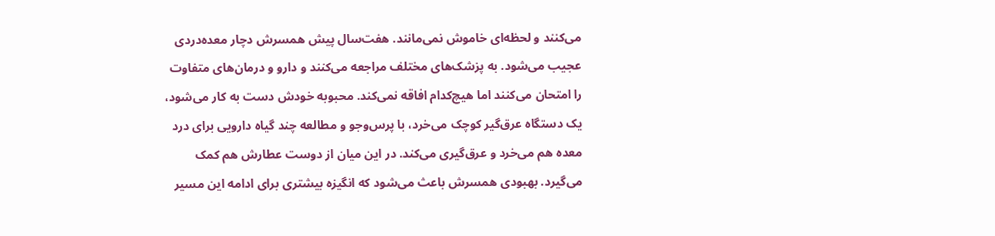می‌کنند و لحظه‌ای خاموش نمی‌مانند. هفت‌سال پیش همسرش دچار معده‌دردی عجیب می‌شود. به پزشک‌های مختلف مراجعه می‌کنند و دارو و درمان‌های متفاوت را امتحان می‌کنند اما هیچ‌کدام افاقه نمی‌کند. محبوبه خودش دست به کار می‌شود، یک دستگاه عرق‌گیر کوچک می‌خرد، با پرس‌وجو و مطالعه چند گیاه دارویی برای درد معده هم می‌خرد و عرق‌گیری می‌کند. در این میان از دوست عطارش هم کمک می‌گیرد. بهبودی همسرش باعث می‌شود که انگیزه بیشتری برای ادامه این مسیر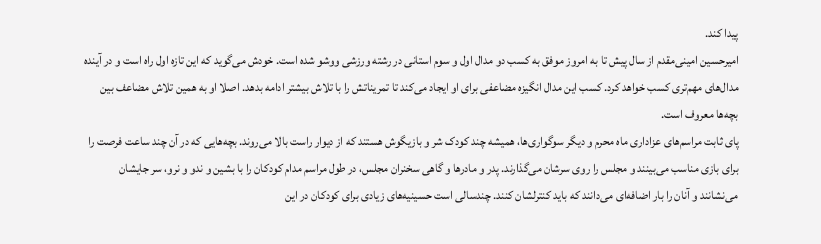پیدا کند.
امیرحسین امینی‌مقدم از سال پیش تا به امروز موفق به کسب دو مدال اول و سوم استانی در رشته ورزشی ووشو شده است. خودش می‌گوید که این تازه اول راه است و در آینده مدال‌های مهم‌تری کسب خواهد کرد. کسب این مدال انگیزه مضاعفی برای او ایجاد می‌کند تا تمریناتش را با تلاش بیشتر ادامه بدهد. اصلا او به همین تلاش مضاعف بین بچه‌ها معروف است.
پای ثابت مراسم‌های عزاداری ماه محرم و دیگر سوگواری‌ها، همیشه چند کودک شر و بازیگوش هستند که از دیوار راست بالا می‌روند. بچه‌هایی که در آن چند ساعت فرصت را برای بازی مناسب می‌بینند و مجلس را روی سرشان می‌گذارند. پدر و مادرها و گاهی سخنران مجلس، در طول مراسم مدام کودکان را با بشین و ندو و نرو، سر جایشان می‌نشانند و آنان را بار اضافه‌ای می‌دانند که باید کنترلشان کنند. چندسالی است حسینیه‌های زیادی برای کودکان در این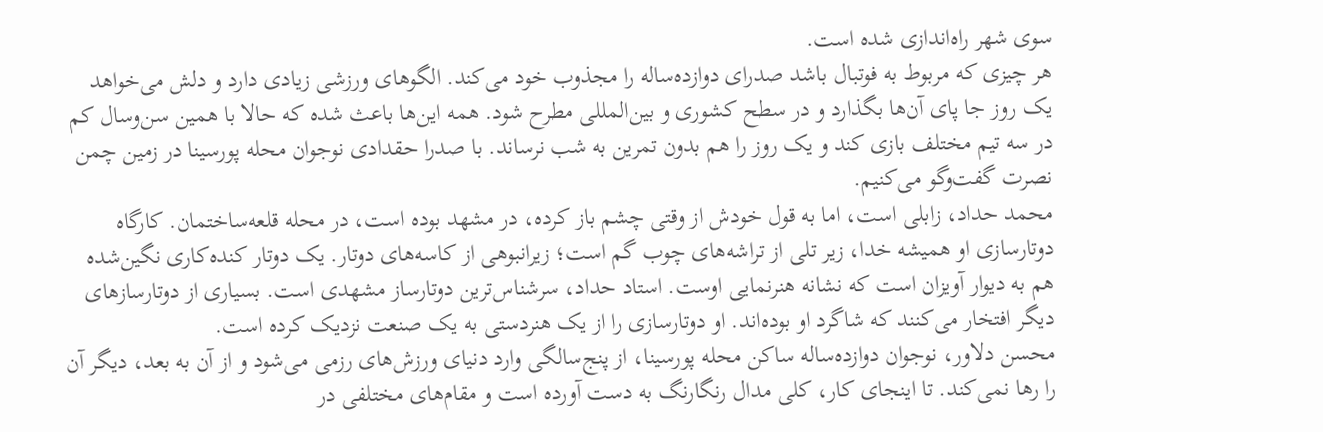سوی شهر راه‌اندازی شده است.
هر چیزی که مربوط به فوتبال باشد صدرای دوازده‌ساله را مجذوب خود می‌کند. الگوهای ورزشی زیادی دارد و دلش می‌خواهد یک روز جا پای آن‌ها بگذارد و در سطح کشوری و بین‌المللی مطرح شود. همه این‌ها باعث شده که حالا با همین سن‌و‌سال کم در سه تیم مختلف بازی کند و یک روز را هم بدون تمرین به شب نرساند. با صدرا حقدادی نوجوان محله پورسینا در زمین چمن نصرت گفت‌وگو می‌کنیم.
محمد حداد، زابلی است، اما به قول خودش از وقتی چشم باز کرده، در مشهد بوده است، در محله قلعه‌ساختمان. کارگاه دوتارسازی او همیشه خدا، زیر تلی از تراشه‌های چوب گم است؛ زیر‌انبوهی از کاسه‌های دوتار. یک دوتار کنده‌کاری نگین‌شده هم به دیوار آویزان است که نشانه هنرنمایی اوست. استاد حداد، سرشنا‌س‌ترین دوتارساز مشهدی است. بسیاری از دوتارسازهای دیگر افتخار می‌کنند که شاگرد او بوده‌اند. او دوتارسازی را از یک هنردستی به یک صنعت نزدیک کرده است.
محسن دلاور، نوجوان دوازده‌ساله ساکن محله پورسینا، از پنج‌سالگی وارد دنیای ورزش‌های رزمی می‌شود و از آن به بعد، دیگر آن را رها نمی‌کند. تا اینجای کار، کلی مدال رنگارنگ به دست آورده است و مقام‌های مختلفی در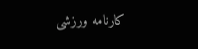کارنامه ورزشی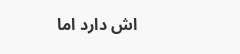اش دارد اما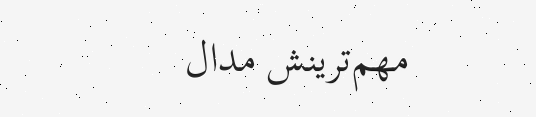مهم‌ترینش مدال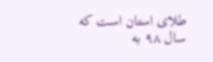طلای استان است که سال ٩٨ به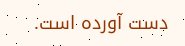دست آورده است.